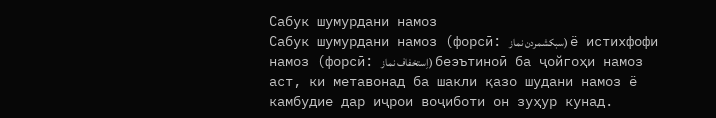Сабук шумурдани намоз
Сабук шумурдани намоз (форсӣ: سبکشمردن نماز) ё истихфофи намоз (форсӣ: اِستخفاف نماز) беэътиноӣ ба ҷойгоҳи намоз аст, ки метавонад ба шакли қазо шудани намоз ё камбудие дар иҷрои воҷиботи он зуҳур кунад.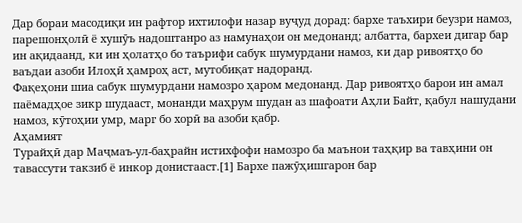Дар бораи масодиқи ин рафтор ихтилофи назар вуҷуд дорад: бархе таъхири беузри намоз, парешонҳолӣ ё хушӯъ надоштанро аз намунаҳои он медонанд; албатта, бархеи дигар бар ин ақидаанд, ки ин ҳолатҳо бо таърифи сабук шумурдани намоз, ки дар ривоятҳо бо ваъдаи азоби Илоҳӣ ҳамроҳ аст, мутобиқат надоранд.
Фақеҳони шиа сабук шумурдани намозро ҳаром медонанд. Дар ривоятҳо барои ин амал паёмадҳое зикр шудааст, монанди маҳрум шудан аз шафоати Аҳли Байт, қабул нашудани намоз, кӯтоҳии умр, марг бо хорӣ ва азоби қабр.
Аҳамият
Турайҳӣ дар Маҷмаъ-ул-баҳрайн истихфофи намозро ба маънои таҳқир ва тавҳини он тавассути такзиб ё инкор донистааст.[1] Бархе пажӯҳишгарон бар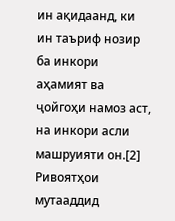ин ақидаанд, ки ин таъриф нозир ба инкори аҳамият ва ҷойгоҳи намоз аст, на инкори асли машруияти он.[2]
Ривоятҳои мутааддид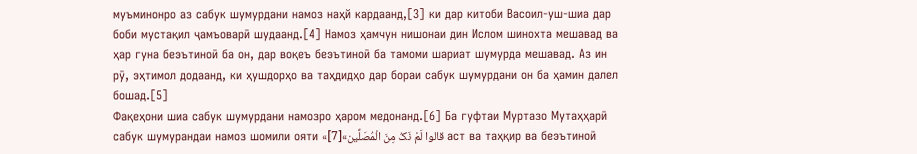муъминонро аз сабук шумурдани намоз наҳй кардаанд,[3] ки дар китоби Васоил-уш-шиа дар боби мустақил ҷамъоварӣ шудаанд.[4] Намоз ҳамчун нишонаи дин Ислом шинохта мешавад ва ҳар гуна беэътиноӣ ба он, дар воқеъ беэътиноӣ ба тамоми шариат шумурда мешавад. Аз ин рӯ, эҳтимол додаанд, ки ҳушдорҳо ва таҳдидҳо дар бораи сабук шумурдани он ба ҳамин далел бошад.[5]
Фақеҳони шиа сабук шумурдани намозро ҳаром медонанд.[6] Ба гуфтаи Муртазо Мутаҳҳарӣ сабук шумурандаи намоз шомили ояти «قالوا لَمْ نَکُ مِنَ الْمُصَلِّین»[7] аст ва таҳқир ва беэътиноӣ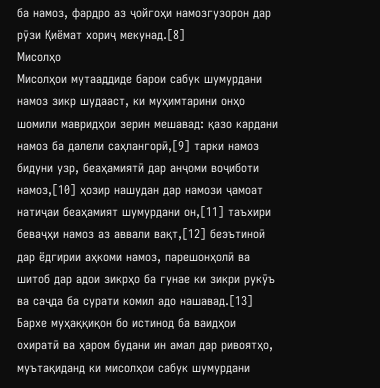ба намоз, фардро аз ҷойгоҳи намозгузорон дар рӯзи Қиёмат хориҷ мекунад.[8]
Мисолҳо
Мисолҳои мутааддиде барои сабук шумурдани намоз зикр шудааст, ки муҳимтарини онҳо шомили мавридҳои зерин мешавад: қазо кардани намоз ба далели саҳлангорӣ,[9] тарки намоз бидуни узр, беаҳамиятӣ дар анҷоми воҷиботи намоз,[10] ҳозир нашудан дар намози ҷамоат натиҷаи беаҳамият шумурдани он,[11] таъхири беваҷҳи намоз аз аввали вақт,[12] беэътиноӣ дар ёдгирии аҳкоми намоз, парешонҳолӣ ва шитоб дар адои зикрҳо ба гунае ки зикри рукӯъ ва саҷда ба сурати комил адо нашавад.[13]
Бархе муҳаққиқон бо истинод ба ваидҳои охиратӣ ва ҳаром будани ин амал дар ривоятҳо, муътақиданд ки мисолҳои сабук шумурдани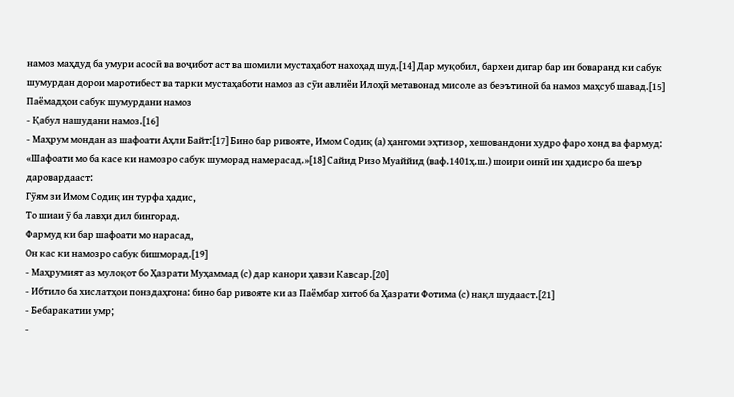намоз маҳдуд ба умури асосӣ ва воҷибот аст ва шомили мустаҳабот нахоҳад шуд.[14] Дар муқобил, бархеи дигар бар ин боваранд ки сабук шумурдан дорои маротибест ва тарки мустаҳаботи намоз аз сӯи авлиёи Илоҳӣ метавонад мисоле аз беэътиноӣ ба намоз маҳсуб шавад.[15]
Паёмадҳои сабук шумурдани намоз
- Қабул нашудани намоз.[16]
- Маҳрум мондан аз шафоати Аҳли Байт:[17] Бино бар ривояте, Имом Содиқ (а) ҳангоми эҳтизор, хешовандони худро фаро хонд ва фармуд: «Шафоати мо ба касе ки намозро сабук шуморад намерасад.»[18] Сайид Ризо Муаййид (ваф.1401ҳ.ш.) шоири оинӣ ин ҳадисро ба шеър даровардааст:
Гӯям зи Имом Содиқ ин турфа ҳадис,
То шиаи ӯ ба лавҳи дил бингорад.
Фармуд ки бар шафоати мо нарасад,
Он кас ки намозро сабук бишморад.[19]
- Маҳрумият аз мулоқот бо Ҳазрати Муҳаммад (с) дар канори ҳавзи Кавсар.[20]
- Ибтило ба хислатҳои понздаҳгона: бино бар ривояте ки аз Паёмбар хитоб ба Ҳазрати Фотима (с) нақл шудааст.[21]
- Бебаракатии умр;
-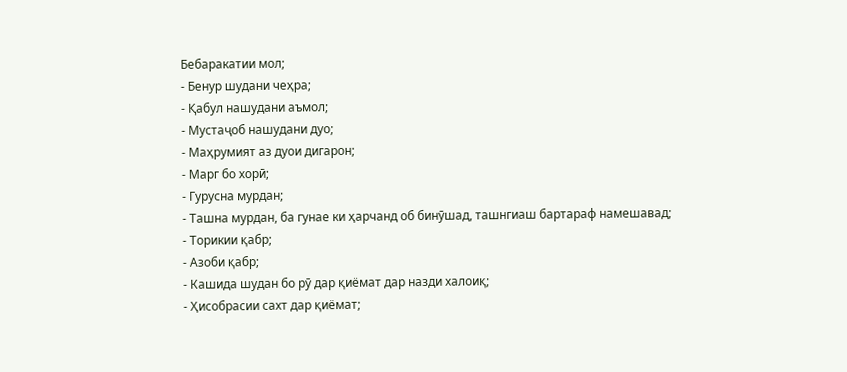Бебаракатии мол;
- Бенур шудани чеҳра;
- Қабул нашудани аъмол;
- Мустаҷоб нашудани дуо;
- Маҳрумият аз дуои дигарон;
- Марг бо хорӣ;
- Гурусна мурдан;
- Ташна мурдан, ба гунае ки ҳарчанд об бинӯшад, ташнгиаш бартараф намешавад;
- Торикии қабр;
- Азоби қабр;
- Кашида шудан бо рӯ дар қиёмат дар назди халоиқ;
- Ҳисобрасии сахт дар қиёмат;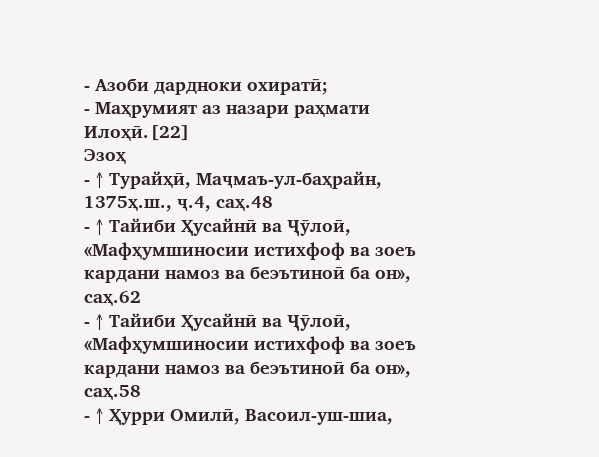- Азоби дардноки охиратӣ;
- Маҳрумият аз назари раҳмати Илоҳӣ.[22]
Эзоҳ
- ↑ Турайҳӣ, Маҷмаъ-ул-баҳрайн, 1375ҳ.ш., ҷ.4, саҳ.48
- ↑ Тайиби Ҳусайнӣ ва Ҷӯлоӣ, «Мафҳумшиносии истихфоф ва зоеъ кардани намоз ва беэътиноӣ ба он», саҳ.62
- ↑ Тайиби Ҳусайнӣ ва Ҷӯлоӣ, «Мафҳумшиносии истихфоф ва зоеъ кардани намоз ва беэътиноӣ ба он», саҳ.58
- ↑ Ҳурри Омилӣ, Васоил-уш-шиа,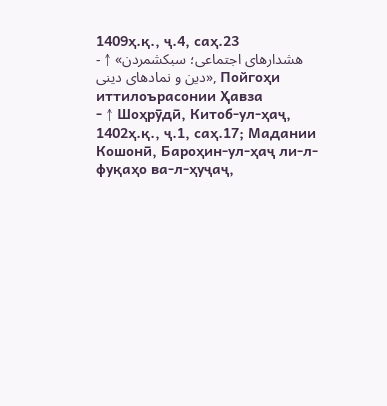1409ҳ.қ., ҷ.4, саҳ.23
- ↑ «هشدارهای اجتماعی؛ سبکشمردن دین و نمادهای دینی», Пойгоҳи иттилоърасонии Ҳавза
- ↑ Шоҳрӯдӣ, Китоб-ул-ҳаҷ, 1402ҳ.қ., ҷ.1, саҳ.17; Мадании Кошонӣ, Бароҳин-ул-ҳаҷ ли-л-фуқаҳо ва-л-ҳуҷаҷ,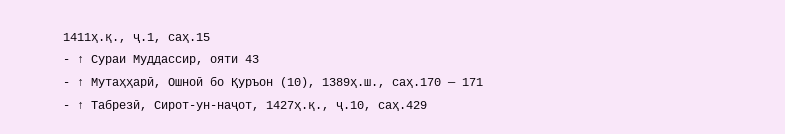1411ҳ.қ., ҷ.1, саҳ.15
- ↑ Сураи Муддассир, ояти 43
- ↑ Мутаҳҳарӣ, Ошноӣ бо Қуръон (10), 1389ҳ.ш., саҳ.170 — 171
- ↑ Табрезӣ, Сирот-ун-наҷот, 1427ҳ.қ., ҷ.10, саҳ.429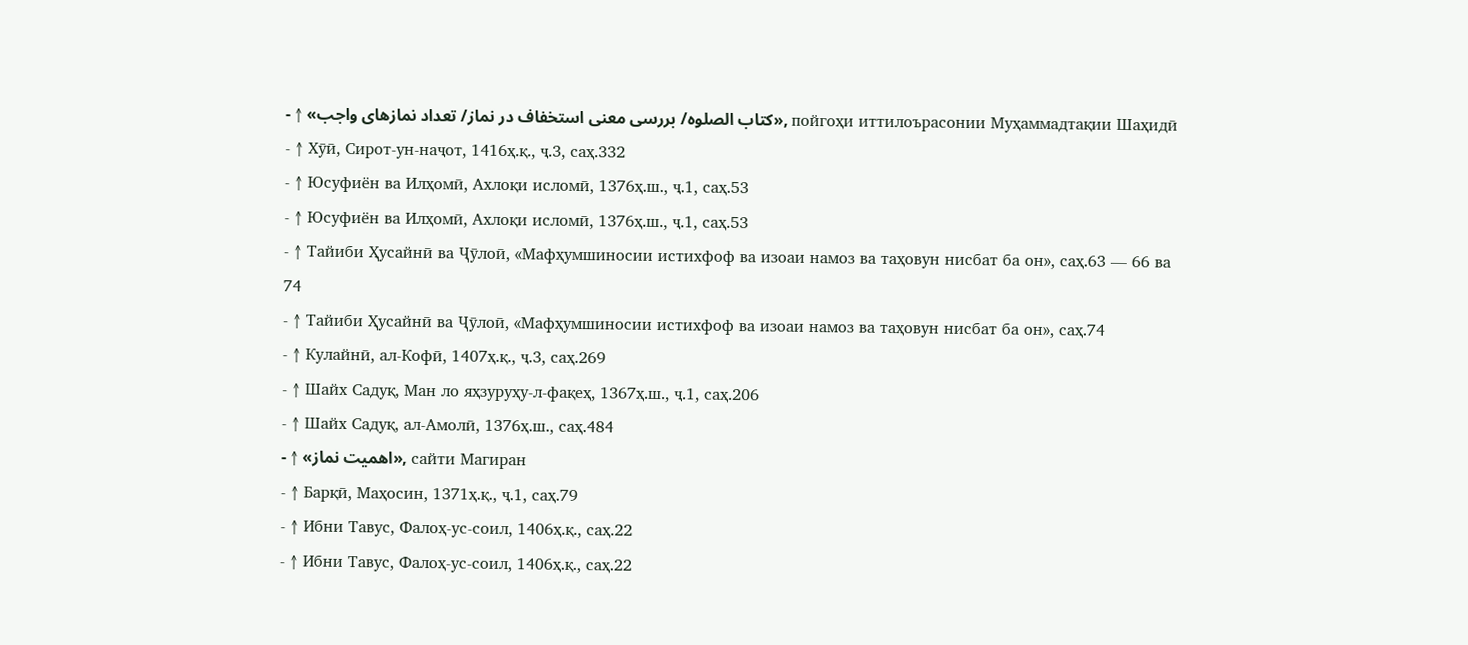- ↑ «کتاب الصلوه/ بررسی معنی استخفاف در نماز/ تعداد نمازهای واجب», пойгоҳи иттилоърасонии Муҳаммадтақии Шаҳидӣ
- ↑ Хӯӣ, Сирот-ун-наҷот, 1416ҳ.қ., ҷ.3, саҳ.332
- ↑ Юсуфиён ва Илҳомӣ, Ахлоқи исломӣ, 1376ҳ.ш., ҷ.1, саҳ.53
- ↑ Юсуфиён ва Илҳомӣ, Ахлоқи исломӣ, 1376ҳ.ш., ҷ.1, саҳ.53
- ↑ Тайиби Ҳусайнӣ ва Ҷӯлоӣ, «Мафҳумшиносии истихфоф ва изоаи намоз ва таҳовун нисбат ба он», саҳ.63 — 66 ва 74
- ↑ Тайиби Ҳусайнӣ ва Ҷӯлоӣ, «Мафҳумшиносии истихфоф ва изоаи намоз ва таҳовун нисбат ба он», саҳ.74
- ↑ Кулайнӣ, ал-Кофӣ, 1407ҳ.қ., ҷ.3, саҳ.269
- ↑ Шайх Садуқ, Ман ло яҳзуруҳу-л-фақеҳ, 1367ҳ.ш., ҷ.1, саҳ.206
- ↑ Шайх Садуқ, ал-Амолӣ, 1376ҳ.ш., саҳ.484
- ↑ «اهمیت نماز», сайти Магиран
- ↑ Барқӣ, Маҳосин, 1371ҳ.қ., ҷ.1, саҳ.79
- ↑ Ибни Тавус, Фалоҳ-ус-соил, 1406ҳ.қ., саҳ.22
- ↑ Ибни Тавус, Фалоҳ-ус-соил, 1406ҳ.қ., саҳ.22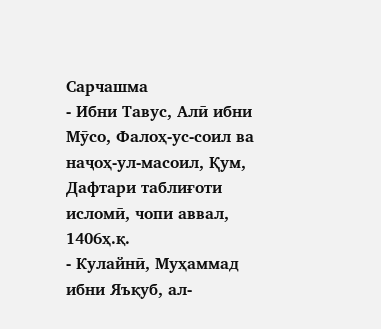Сарчашма
- Ибни Тавус, Алӣ ибни Мӯсо, Фалоҳ-ус-соил ва наҷоҳ-ул-масоил, Қум, Дафтари таблиғоти исломӣ, чопи аввал, 1406ҳ.қ.
- Кулайнӣ, Муҳаммад ибни Яъқуб, ал-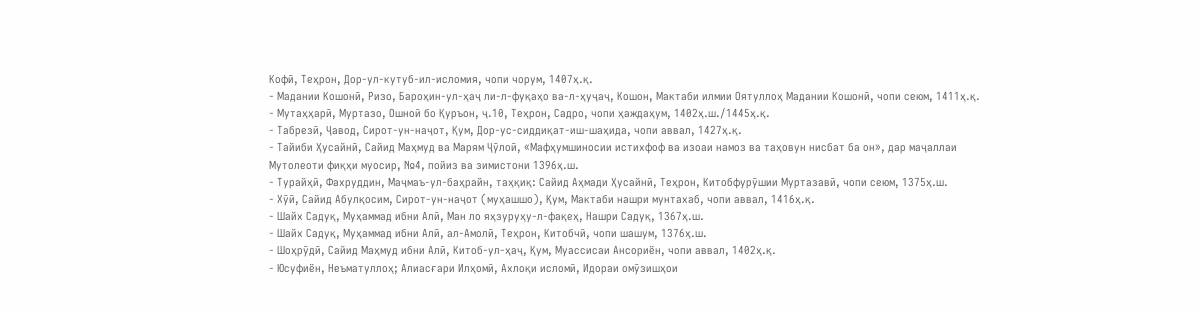Кофӣ, Теҳрон, Дор-ул-кутуб-ил-исломия, чопи чорум, 1407ҳ.қ.
- Мадании Кошонӣ, Ризо, Бароҳин-ул-ҳаҷ ли-л-фуқаҳо ва-л-ҳуҷаҷ, Кошон, Мактаби илмии Оятуллоҳ Мадании Кошонӣ, чопи сеюм, 1411ҳ.қ.
- Мутаҳҳарӣ, Муртазо, Ошноӣ бо Қуръон, ҷ.10, Теҳрон, Садро, чопи ҳаждаҳум, 1402ҳ.ш./1445ҳ.қ.
- Табрезӣ, Ҷавод, Сирот-ун-наҷот, Қум, Дор-ус-сиддиқат-иш-шаҳида, чопи аввал, 1427ҳ.қ.
- Тайиби Ҳусайнӣ, Сайид Маҳмуд ва Марям Ҷӯлоӣ, «Мафҳумшиносии истихфоф ва изоаи намоз ва таҳовун нисбат ба он», дар маҷаллаи Мутолеоти фиқҳи муосир, №4, пойиз ва зимистони 1396ҳ.ш.
- Турайҳӣ, Фахруддин, Маҷмаъ-ул-баҳрайн, таҳқиқ: Сайид Аҳмади Ҳусайнӣ, Теҳрон, Китобфурӯшии Муртазавӣ, чопи сеюм, 1375ҳ.ш.
- Хӯӣ, Сайид Абулқосим, Сирот-ун-наҷот (муҳашшо), Қум, Мактаби нашри мунтахаб, чопи аввал, 1416ҳ.қ.
- Шайх Садуқ, Муҳаммад ибни Алӣ, Ман ло яҳзуруҳу-л-фақеҳ, Нашри Садуқ, 1367ҳ.ш.
- Шайх Садуқ, Муҳаммад ибни Алӣ, ал-Амолӣ, Теҳрон, Китобчӣ, чопи шашум, 1376ҳ.ш.
- Шоҳрӯдӣ, Сайид Маҳмуд ибни Алӣ, Китоб-ул-ҳаҷ, Қум, Муассисаи Ансориён, чопи аввал, 1402ҳ.қ.
- Юсуфиён, Неъматуллоҳ; Алиасғари Илҳомӣ, Ахлоқи исломӣ, Идораи омӯзишҳои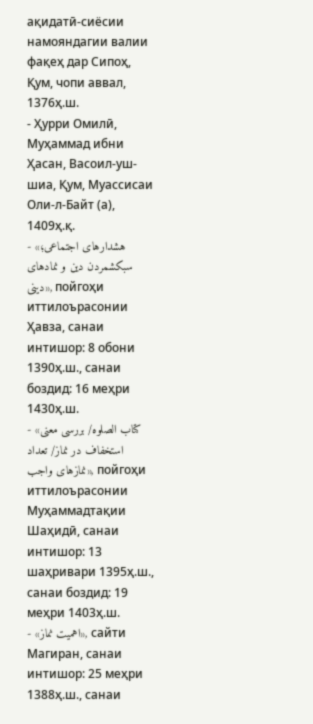ақидатӣ-сиёсии намояндагии валии фақеҳ дар Сипоҳ, Қум, чопи аввал, 1376ҳ.ш.
- Ҳурри Омилӣ, Муҳаммад ибни Ҳасан, Васоил-уш-шиа, Қум, Муассисаи Оли-л-Байт (а), 1409ҳ.қ.
- «هشدارهای اجتماعی؛ سبکشمردن دین و نمادهای دینی», пойгоҳи иттилоърасонии Ҳавза, санаи интишор: 8 обони 1390ҳ.ш., санаи боздид: 16 меҳри 1430ҳ.ш.
- «کتاب الصلوه/ بررسی معنی استخفاف در نماز/ تعداد نمازهای واجب», пойгоҳи иттилоърасонии Муҳаммадтақии Шаҳидӣ, санаи интишор: 13 шаҳривари 1395ҳ.ш., санаи боздид: 19 меҳри 1403ҳ.ш.
- «اهمیت نماز», сайти Магиран, санаи интишор: 25 меҳри 1388ҳ.ш., санаи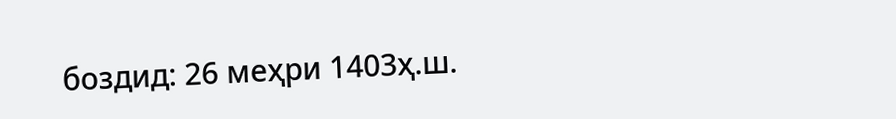боздид: 26 меҳри 1403ҳ.ш.